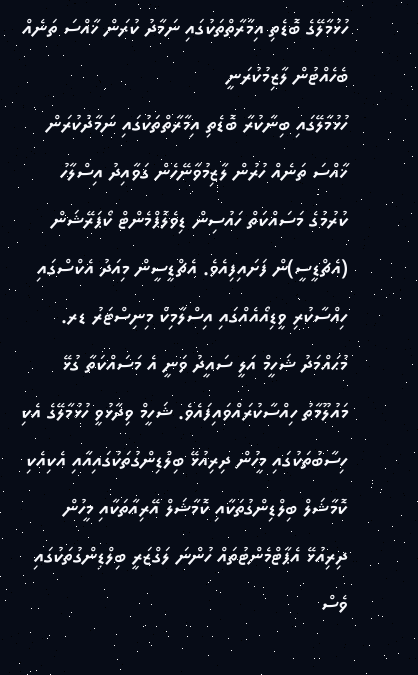ހުޅުމާލޭގެ ބޮޑެތި އިމާރާތްތަކުގައި ނަމާދު ކުރަން ޚާއްސަ ތަނެއް ބެހެއްޓުން ލާޒިމުކުރަނީ
ހުޅުމާލޭގައި ބިނާކުރާ ބޮޑެތި އިމާރާތްތަކުގައި ނަމާދުކުރަން ޚާއްސަ ތަނެއް ހުރުން ލާޒިމުވާނޭހެން ގަވާއިދު އިސްލާހު ކުރުމުގެ މަސައްކަތް ހައުސިން ޑިވެލޮޕްމެންޓް ކޯޕަރޭޝަން (އެޗްޑީސީ)ން ފަށައިފިއެވެ. އެޗްޑީސީން މިއަދު އެކްސްގައި ހިއްސާކުރި ވީޑިއޯއެއްގައި އިސްލާމިކް މިނިސްޓަރު ޑރ. މުޙައްމަދު ޝަހީމް އަލީ ސައީދު ވަނީ އެ މަސައްކަތާ ގުޅޭ މައުލޫމާތު ހިއްސާކުރައްވައިފައެވެ. ޝަހީމް ވިދާޅުވީ ހުޅުމާލޭގެ އެކި ހިސާބުތަކުގައި މީހުން ދިރިއުޅޭ ބިލްޑިންގުތަކުގައިއާއި އެކިއެކި ކޮމާޝަލް ބިލްޑިންގުތަކާއި ކޮމާޝަލް އޭރިއާތަކާއި މީހުން ދިރިއުޅޭ އެޕާޓްމެންޓުތައް ހުންނަ ލަގްޒަރީ ބިލްޑިންގުތަކުގައި ވެސް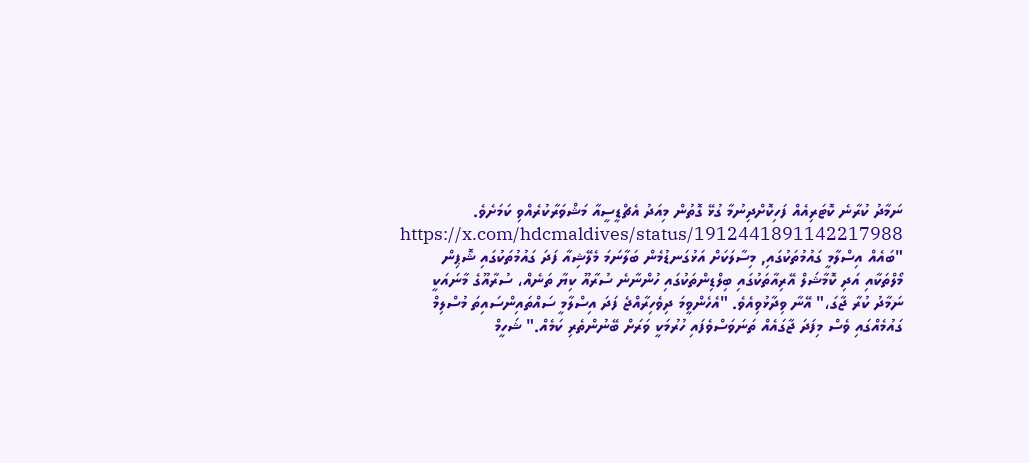ނަމާދު ކުރާނެ ކޮޓަރިއެއް ފަހިކޮށްދިނުމާ ގުޅޭ ގޮތުން މިއަދު އެޗްޑީސީއާ މަޝްވަރާކުރެއްވި ކަމަށެވެ. https://x.com/hdcmaldives/status/1912441891142217988 "ބައެއް އިސްލާމީ ގައުމުތަކުގައި, މިސާލަކަށް އަޅުގަނޑުމެން ބަލާނަމަ މެލޭޝިއާ ފަދަ ގައުމުތަކުގައި ޝޮޕިން މޯލްތަކާއި އަދި ކޮމާޝަލް އޭރިއާތަކުގައި ބިލްޑިންތަކުގައި ހުންނާނެ ސުރާއޫ ކިޔާ ތަނެއް، ސުރާއޫގެ މާނައަކީ ނަމާދު ކުރާ ޖާގަ،" އޭނާ ވިދާޅުވިއެވެ. "އެހެންވީމަ ދިވެހިރާއްޖެ ފަދަ އިސްލާމީ ސައްތައިންސައިތަ މުސްލިމް ގައުމެއްގައި ވެސް މިފަދަ ޖާގައެއް ތަނަވަސްވެފައި ހުރުމަކީ ވަރަށް ބޭނުންތެރި ކަމެއް." ޝަހީމް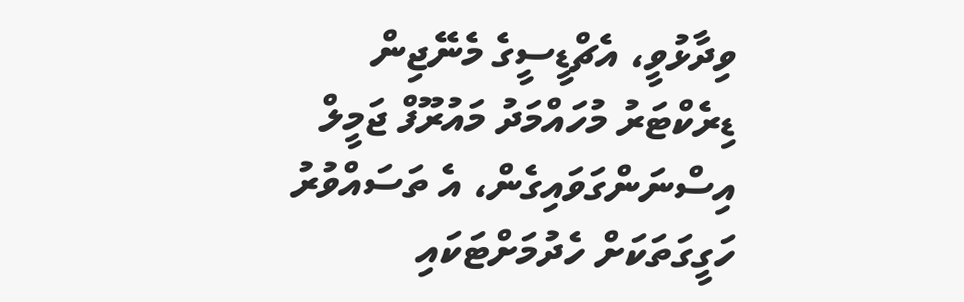ވިދާޅުވީ، އެޗްޑީސީގެ މެނޭޖިން ޑިރެކްޓަރު މުހައްމަދު މައުރޫފް ޖަމީލް އިސްނަންގަވައިގެން، އެ ތަސައްވުރު ހަގީގަތަކަށް ހެދުމަށްޓަކައި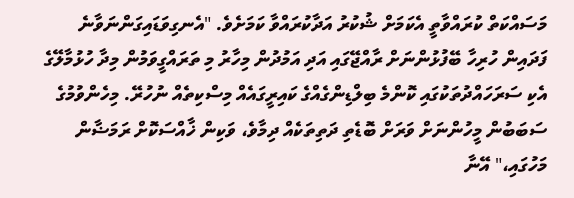މަސައްކަތް ކުރައްވާތީ އެކަމަށް ޝުކުރު އަދާކުރައްވާ ކަމަށެވެ. "އެނގިވަޑައިގަންނަވާނެ ފަދައިން ހުރިހާ ބޭފުޅުންނަށް ރާއްޖޭގައި އަދި އަމުދުން މިހާރު މި ތަރައްގީވަމުން މިދާ ހުޅުމާލޭގެ އެކި ސަރަހައްދުތަކުގައި ކޮންމެ ބިލްޑިންގެއްގެ ކައިރީގައެއް މިސްކިތެއް ނުހުރޭ. މިހެންވުމުގެ ސަބަބުން މީހުންނަށް ވަރަށް ބޮޑެތި ދަތިތަކެއް ދިމާވެ، ވަކިން ޚާއްސަކޮށް ރަމަޟާން މަހުގައި،" އޭނާ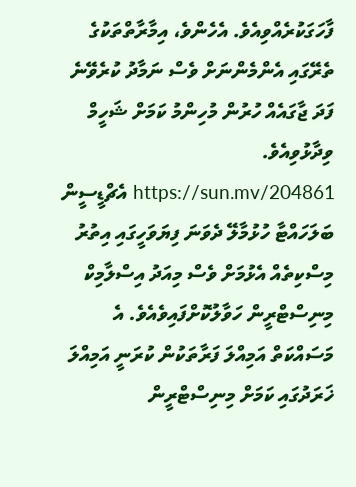ފާހަގަކުރެއްވިއެވެ. އެހެންވެ، އިމާރާތްތަކުގެ ތެރޭގައި އެންމެންނަށް ވެސް ނަމާދު ކުރެވޭނެ ފަދަ ޖާގައެއް ހުރުން މުހިންމު ކަމަށް ޝަހީމް ވިދާޅުވިއެވެ. https://sun.mv/204861 އެޗްޑީސީން ބަލަހައްޓާ ހުޅުމާލޭ ދެވަނަ ފިޔަވަހީގައި އިތުރު މިސްކިތެއް އެޅުމަށް ވެސް މިއަދު އިސްލާމިކް މިނިސްޓްރީން ހަވާލުކޮށްފައިވެއެވެ. އެ މަސައްކަތް އަމިއްލަ ފަރާތަކުން ކުރަނީ އަމިއްލަ ޚަރަދުގައި ކަމަށް މިނިސްޓްރީން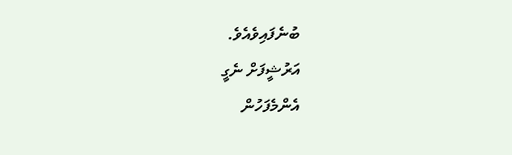ބުނެފައިވެއެވެ.
އަރުޝީފަށް ނެގީ
އެންމެފަހުން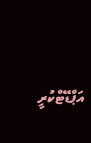އަޕްޑޭޓްކުރީ